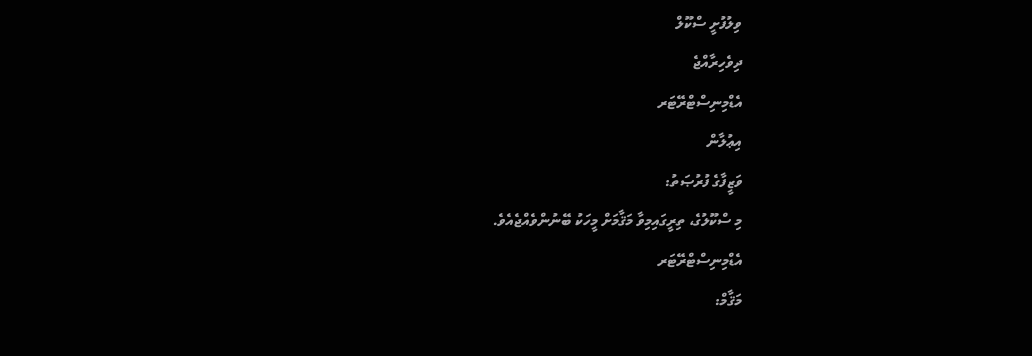ވިލުފުށީ ސްކޫލް
ދިވެހިރާއްޖެ
އެޑްމިނިސްޓްރޭޓަރ
އިޢުލާން
ވަޒީފާގެ ފުރުޞަތު:
މި ސްކޫލުގެ، ތިރީގައިމިވާ މަޤާމަށް މީހަކު ބޭނުންވެއްޖެއެވެ.
އެޑްމިނިސްޓްރޭޓަރ
މަޤާމް: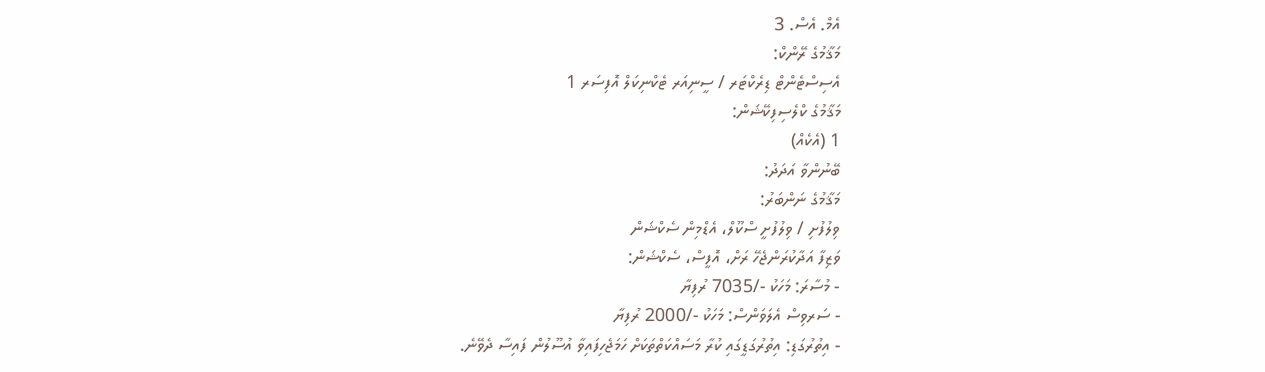އެމް. އެސް. 3
މަޤާމުގެ ރޭންކް:
އެސިސްޓެންޓް ޑިރެކްޓަރ / ސީނިއަރ ޓެކްނިކަލް އޮފިސަރ 1
މަޤާމުގެ ކްލެސިފިކޭޝަން:
1 (އެކެއް)
ބޭނުންވާ އަދަދު:
މަޤާމުގެ ނަންބަރު:
ވިލުފުށި / ވިލުފުށީ ސްކޫލް، އެޑްމިން ސެކްޝަން
ވަޒިފާ އަދާކުރަންޖެހޭ ރަށް، އޮފީސް، ސެކްޝަން:
- މުސާރަ: މަހަކު -/7035 ރުފިޔާ
- ސަރވިސް އެލަވަންސް: މަހަކު -/2000 ރުފިޔާ
- އިތުރުގަޑި: އިތުރުގަޑީގައި ކުރާ މަސައްކަތްތަކަށް ހަމަޖެހިފައިވާ އުސޫލުން ފައިސާ ދެވޭނެ.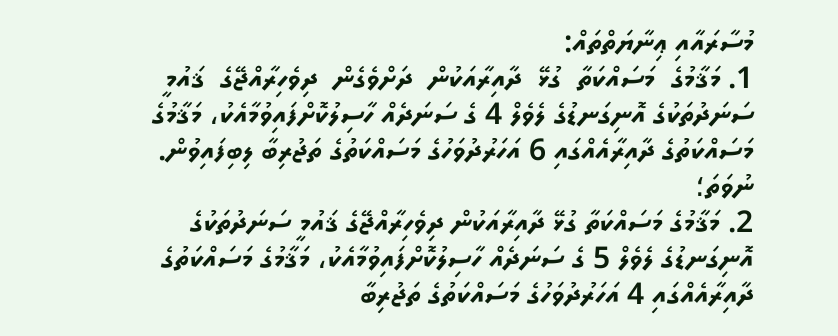މުސާރައާއި ޢިނާޔަތްތައް:
1. މަޤާމުގެ  މަސައްކަތާ  ގުޅޭ  ދާއިރާއަކުން  ދަށްވެގެން  ދިވެހިރާއްޖޭގެ  ޤައުމީ  ސަނަދުތަކުގެ އޮނިގަނޑުގެ ލެވެލް 4 ގެ ސަނަދެއް ހާސިލުކޮށްފައިވުމާއެކު، މަޤާމުގެ މަސައްކަތުގެ ދާއިރާއެއްގައި 6 އަހަރުދުވަހުގެ މަސައްކަތުގެ ތަޖުރިބާ ލިބިފައިވުން. ނުވަތަ؛
2. މަޤާމުގެ މަސައްކަތާ ގުޅޭ ދާއިރާއަކުން ދިވެހިރާއްޖޭގެ ޤައުމީ ސަނަދުތަކުގެ އޮނިގަނޑުގެ ލެވެލް 5 ގެ ސަނަދެއް ހާސިލުކޮށްފައިވުމާއެކު، މަޤާމުގެ މަސައްކަތުގެ ދާއިރާއެއްގައި 4 އަހަރުދުވަހުގެ މަސައްކަތުގެ ތަޖުރިބާ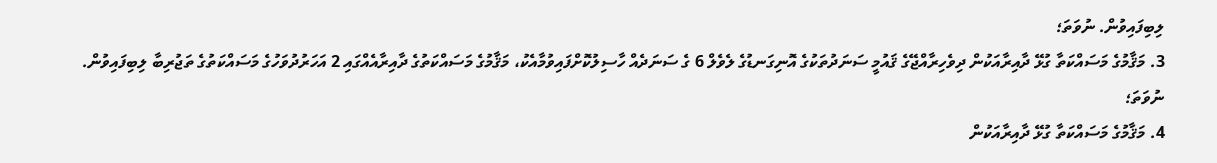ލިބިފައިވުން. ނުވަތަ؛
3. މަޤާމުގެ މަސައްކަތާ ގުޅޭ ދާއިރާއަކުން ދިވެހިރާއްޖޭގެ ޤައުމީ ސަނަދުތަކުގެ އޮނިގަނޑުގެ ލެވެލް 6 ގެ ސަނަދެއް ހާސިލުކޮށްފައިވުމާއެކު، މަޤާމުގެ މަސައްކަތުގެ ދާއިރާއެއްގައި 2 އަހަރުދުވަހުގެ މަސައްކަތުގެ ތަޖުރިބާ ލިބިފައިވުން. ނުވަތަ؛
4. މަޤާމުގެ މަސައްކަތާ ގުޅޭ ދާއިރާއަކުން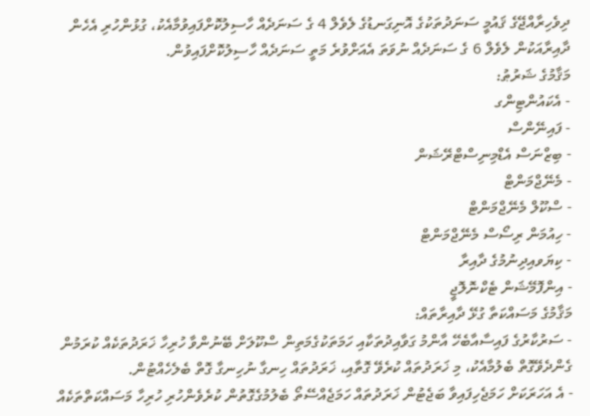ދިވެހިރާއްޖޭގެ ޤައުމީ ސަނަދުތަކުގެ އޮނިގަނޑުގެ ލެވެލް 4 ގެ ސަނަދެއް ހާސިލުކޮށްފައިވުމާއެކު، ގުޅުންހުރި އެހެން ދާއިރާއަކުން ލެވެލް 6 ގެ ސަނަދެއް ނުވަތަ އެއަށްވުރެ މަތީ ސަނަދެއް ހާސިލުކޮށްފައިވުން.
މަޤާމުގެ ޝަރުޠު:
- އެކައުންޓިންގ
- ފައިނޭންސް
- ބިޒްނަސް އެޑްމިނިސްޓްރޭޝަން
- މެނޭޖްމަންޓް
- ސްކޫލް މެނޭޖްމަންޓް
- ހިއުމަން ރިސޯސް މެނޭޖްމަންޓް
- ކިޔަވއިދިނުމުގެ ދާއިރާ
- އިންފޮމޭޝަން ޓެކްނޮލޮޖީ
މަޤާމުގެ މަސައްކަތާ ގުޅޭ ދާއިރާތައް:
- ސަރުކާރުގެ ފައިސާއާބެހޭ އާންމު ގަވާއިދުތަކާއި ހަމަތަކުގެމަތިން ސްކޫލަށް ބޭނުންވާ ހުރިހާ ޚަރަދުތަކެއް ކުރަމުން ގެންދެވޭގޮތް ބެލުމާއެކު، މި ޚަރަދުތައް ކުރެވޭ ގޮތާއި، ޚަރަދުތައް ހިނގާ ނުހިނގާ ގޮތް ބެލެހެއްޓުން.
- އެ އަހަރަކަށް ހަމަޖެހިފައިވާ ބަޖެޓުން ޚަރަދުތައް ހަމަޖެއްސޭތޯ ބެލުމުގެގޮތުން ކުރެވެންހުރި ހުރިހާ މަސައްކަތްތަކެއް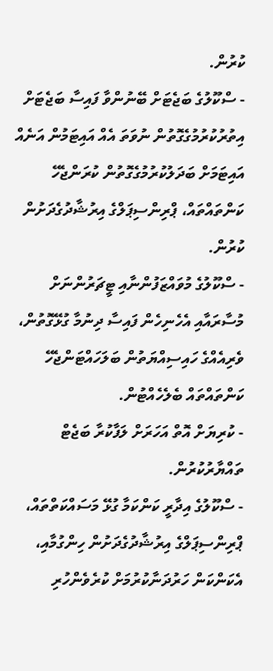ކުރުން.
- ސްކޫލުގެ ބަޖެޓަށް ބޭނުންވާ ފައިސާ ބަޖެޓަށް އިތުރުކުރުމުގެގޮތުން ނުވަތަ އެއް އައިޓަމުން އަނެއް އައިޓަމަށް ބަދަލުކުރުމުގެގޮތުން ކުރަންޖެހޭ ކަންތައްތައް، ޕްރިންސިޕަލްގެ އިރުޝާދުގެދަށުން ކުރުން.
- ސްކޫލުގެ މުވައްޒަފުންނާއި ޓީޗަރުންނަށް މުސާރައާއި އެހެނިހެން ފައިސާ ދިނުމާ ގުޅޭގޮތުން، ވެރިއެއްގެ ހައިސިއްޔަތުން ބަލަހައްޓަންޖެހޭ ކަންތައްތައް ބެލެހެއްޓުން.
- ކުރިޔަށް އޮތް އަހަރަށް ލަފާކުރާ ބަޖެޓް ތައްޔާރުކުރުން.
- ސްކޫލުގެ އިދާރީ ކަންކަމާ ގުޅޭ މަސައްކަތްތައް، ޕްރިންސިޕަލްގެ އިރުޝާދުގެދަށުން ހިންގުމާއި، އެކަންކަން ހަރުދަނާކުރުމަށް ކުރެވެންހުރި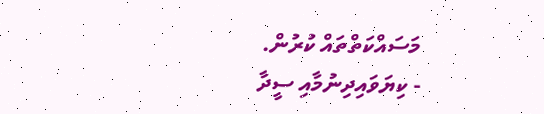މަސައްކަތްތައް ކުރުން.
- ކިޔަވައިދިނުމާއި ސީދާ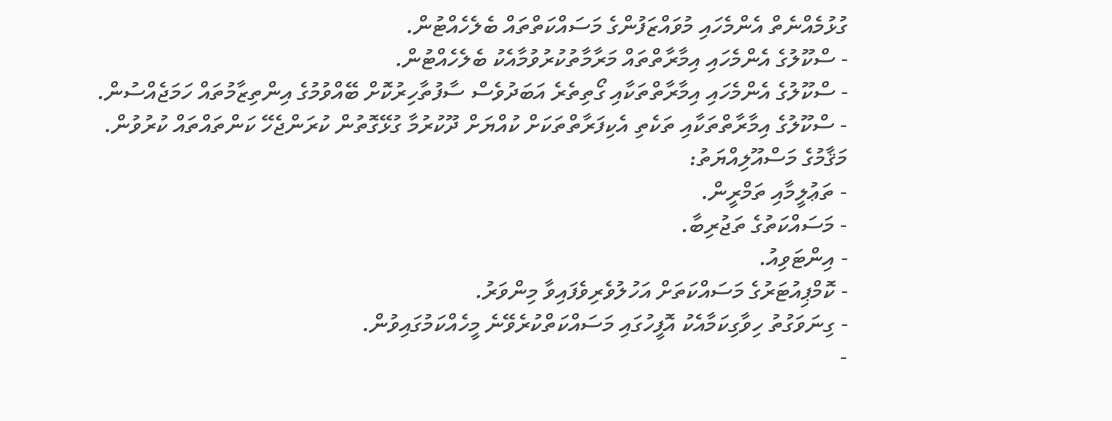ގުޅުމެއްނެތް އެންމެހައި މުވައްޒަފުންގެ މަސައްކަތްތައް ބެލެހެއްޓުން.
- ސްކޫލުގެ އެންމެހައި އިމާރާތްތައް މަރާމާތުކުރުވުމާއެކު ބެލެހެއްޓުން.
- ސްކޫލުގެ އެންމެހައި އިމާރާތްތަކާއި ގޯތިތެރެ އަބަދުވެސް ސާފުތާހިރުކޮށް ބޭއްވުމުގެ އިންތިޒާމުތައް ހަމަޖެއްސުން.
- ސްކޫލުގެ އިމާރާތްތަކާއި ތަކެތި އެކިފަރާތްތަކަށް ކުއްޔަށް ދޫކުރުމާ ގުޅޭގޮތުން ކުރަންޖެހޭ ކަންތައްތައް ކުރުވުން.
މަޤާމުގެ މަސްއޫލިއްޔަތު:
- ތަޢުލީމާއި ތަމްރީން.
- މަސައްކަތުގެ ތަޖުރިބާ.
- އިންޓަވިއު.
- ކޮމްޕިއުޓަރުގެ މަސައްކަތަށް އަހުލުވެރިވެފައިވާ މިންވަރު.
- ގިނަވަގުތު ހިވާގިކަމާއެކު އޮފީހުގައި މަސައްކަތްކުރެވޭނެ މީހެއްކަމުގައިވުން.
-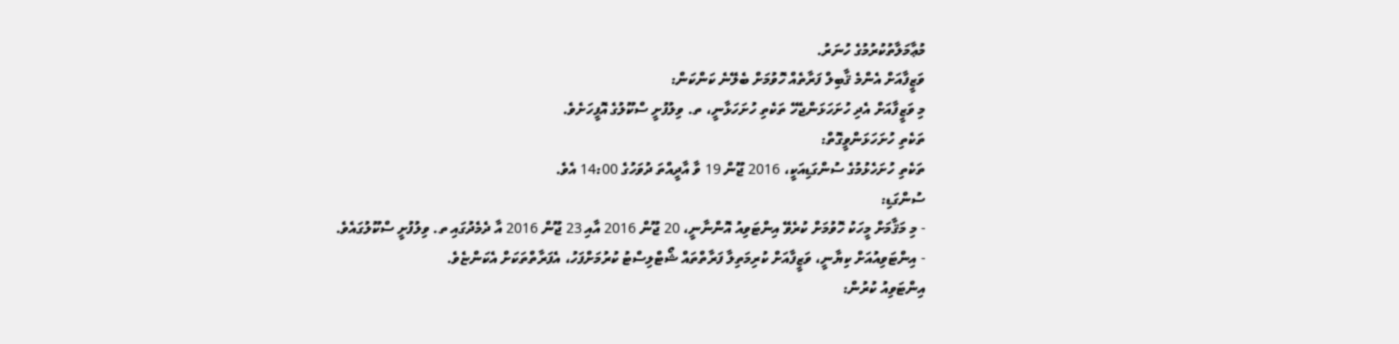މުޢާމަލާތުކުރުމުގެ ހުނަރު.
ވަޒީފާއަށް އެންމެ ޤާބިލް ފަރާތެއް ހޮވުމަށް ބެލޭނެ ކަންކަން:
މި ވަޒީފާއަށް އެދި ހުށަހަޅަންޖެހޭ ތަކެތި ހުށަހަޅާނީ، ތ. ވިލުފުށީ ސްކޫލުގެ އޮފީހަށެވެ.
ތަކެތި ހުށަހަޅަންވީގޮތް:
ތަކެތި ހުށަހެޅުމުގެ ސުންގަޑިއަކީ، 2016 ޖޫން 19 ވާ އާދީއްތަ ދުވަހުގެ 14:00 އެވެ.
ސުންގަޑި:
- މި މަޤާމަށް މީހަކު ހޮވުމަށް ކުރެވޭ އިންޓަވިއު އޮންނާނީ، 20 ޖޫން 2016 އާއި 23 ޖޫން 2016 އާ ދެމެދުގައި ތ. ވިލުފުށީ ސްކޫލުގައެވެ.
- އިންޓަވިއުއަށް ކިޔާނީ، ވަޒީފާއަށް ކުރިމަތިލާ ފަރާތްތައް ޝޯޓްލިސްޓު ކުރުމަށްފަހު، އެފަރާތްތަކަށް އެކަންޏެވެ.
އިންޓަވިއު ކުރުން: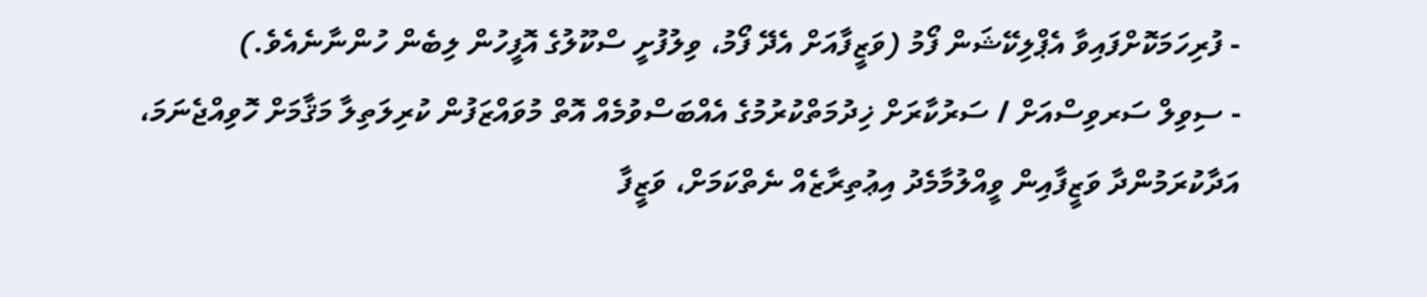- ފުރިހަމަކޮށްފައިވާ އެޕްލިކޭޝަން ފޯމު (ވަޒީފާއަށް އެދޭ ފޯމު، ވިލުފުށީ ސްކޫލުގެ އޮފީހުން ލިބެން ހުންނާނެއެވެ.)
- ސިވިލް ސަރވިސްއަށް / ސަރުކާރަށް ޚިދުމަތްކުރުމުގެ އެއްބަސްވުމެއް އޮތް މުވައްޒަފުން ކުރިލަތިލާ މަޤާމަށް ހޮވިއްޖެނަމަ، އަދާކުރަމުންދާ ވަޒީފާއިން ވީއްލުމާމެދު އިޢުތިރާޒެއް ނެތްކަމަށް، ވަޒީފާ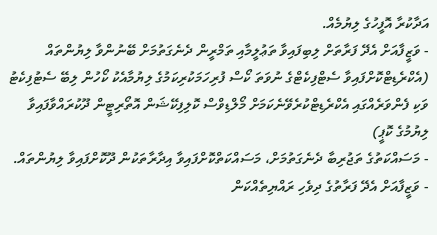އަދާކުރާ އޮފީހުގެ ލިޔުމެއް.
- ވަޒީފާއަށް އެދޭ ފަރާތަށް ލިބިފައިވާ ތަޢުލީމާއި ތަމްރީން ދެނެގަތުމަށް ބޭނުންވާ ލިޔުންތައް (އެކްރެޑިޓްކޮށްފައިވާ ސެޓްފިކެޓްގެ ނުވަތަ ކޯސް ފުރިހަމަކުރިކަމުގެ ލިޔުމާއެކު ކޯހުން ލިބޭ ސެޓުފިކެޓު ވަކި ފެންވަރެއްގައި އެކްރެޑިޓްކުރެވޭނެކަމަށް މޯލްޑިވްސް ކޮލިފިކޭޝަން އޮތޯރިޓީން ދޫކުރައްވާފައިވާ ލިޔުމުގެ ކޮޕީ)
- މަސައްކަތުގެ ތަޖުރިބާ ދެނެގަތުމަށް، މަސައްކަތްކޮށްފައިވާ އިދާރާތަކުން ދޫކޮށްފައިވާ ލިޔުންތައް.
- ވަޒީފާއަށް އެދޭ ފަރާތުގެ ދިވެހި ރައްޔިތެއްކަން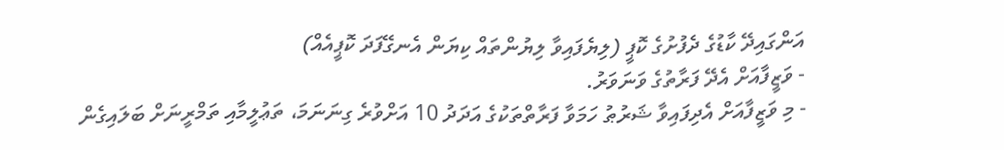އަންގައިދޭ ކާޑުގެ ދެފުށުގެ ކޮޕީ (ލިޔެފައިވާ ލިޔުންތައް ކިޔަން އެނގޭފަދަ ކޮޕީއެއް)
- ވަޒީފާއަށް އެދޭ ފަރާތުގެ ވަނަވަރު.
- މި ވަޒީފާއަށް އެދިފައިވާ ޝަރުޠު ހަމަވާ ފަރާތްތަކުގެ އަދަދު 10 އަށްވުރެ ގިނަނަމަ، ތަޢުލީމާއި ތަމްރީނަށް ބަލައިގެން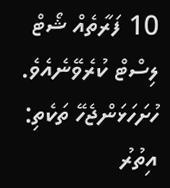10 ފަރާތެއް ޝޯޓް ލިސްޓް ކުރެވޭނެއެވެ.
ހުށަހަޅަންޖެހޭ ތަކެތި:
އިތުރު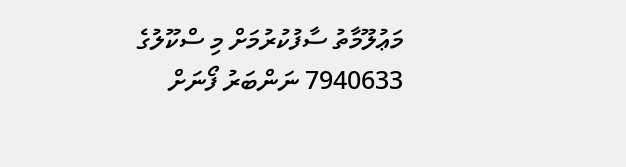މަޢުލޫމާތު ސާފުކުރުމަށް މި ސްކޫލުގެ 7940633 ނަންބަރު ފޯނަށް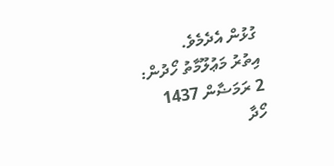ގުޅުން އެދެމެވެ.
އިތުރު މަޢުލޫމާތު ހޯދުން:
2 ރަމަޟާން 1437
ހޯދާ